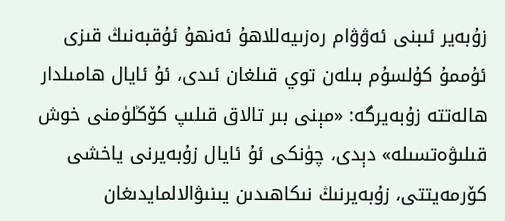زۇبەير ئىبنى ئەۋۋام رەزىيەللاھۇ ئەنھۇ ئۇقبەنىڭ قىزى ئۇممۇ كۇلسۇم بىلەن توي قىلغان ئىدى، ئۇ ئايال ھامىلدار ھالەتتە زۇبەيرگە: «مېنى بىر تالاق قىلىپ كۆڭلۈمنى خوش قىلىۋەتسىلە» دېدى، چۈنكى ئۇ ئايال زۇبەيرنى ياخشى كۆرمەيتتى، زۇبەيرنىڭ نىكاھىدىن يىنىۋالالمايدىغان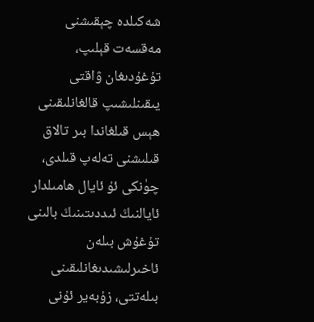شەكىلدە چېقىشنى مەقسەت قېلىپ، تۇغۇدىغان ۋاقتى يىقىنلىشىپ قالغانلىقىنى ھېس قىلغاندا بىر تالاق قىلىشنى تەلەپ قىلدى، چۈنكى ئۇ ئايال ھامىلدار ئايالنىڭ ئىددىتىنىڭ بالىنى تۇغۇش بىلەن ئاخىرلىشىدىغانلىقىنى بىلەتتى، زۇبەير ئۇنى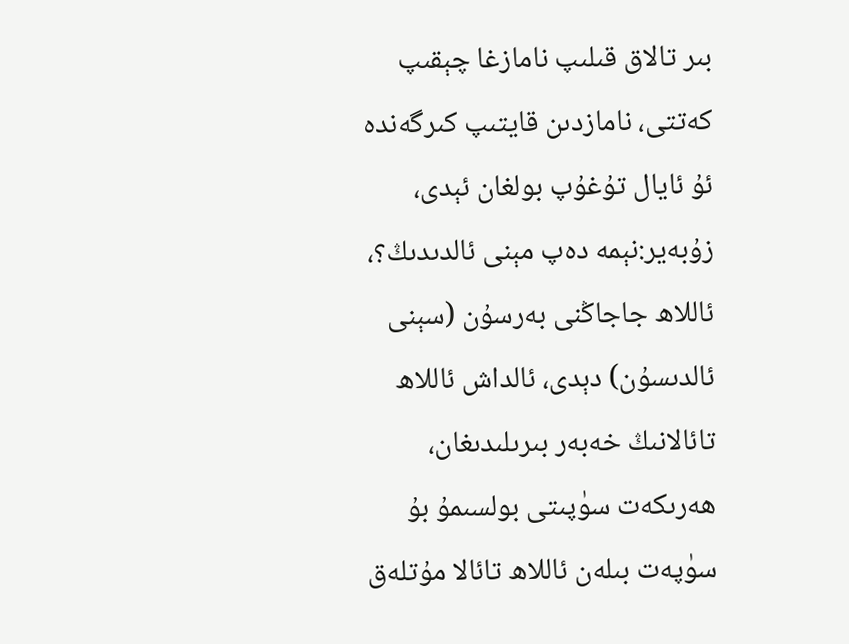بىر تالاق قىلىپ نامازغا چېقىپ كەتتى، نامازدىن قايتىپ كىرگەندە ئۇ ئايال تۇغۇپ بولغان ئېدى، زۇبەير:نېمە دەپ مېنى ئالدىدىڭ؟، ئاللاھ جاجاڭنى بەرسۇن (سېنى ئالدىسۇن) دېدى، ئالداش ئاللاھ تائالانىڭ خەبەر بىرىلىدىغان، ھەرىكەت سۈپىتى بولسىمۇ بۇ سۈپەت بىلەن ئاللاھ تائالا مۇتلەق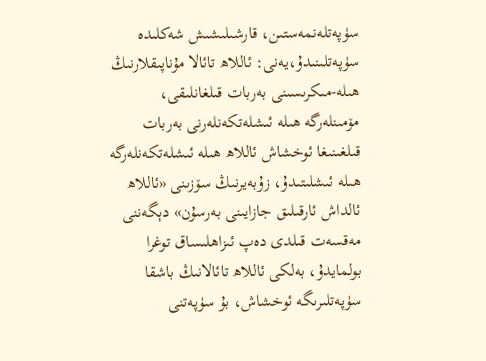سۈپەتلەنمەستىن، قارشىلىشىش شەكلىدە سۈپەتلىنىدۇ،يەنى: ئاللاھ تائالا مۇناپىقلارنىڭ ھىلە-مىكرىسىنى بەربات قىلغانلىقى، مۆمىنلەرگە ھىلە ئىشلەتكەنلەرنى بەربات قىلغىنىغا ئوخشاش ئاللاھ ھىلە ئىشلەتكەنلەرگە ھىلە ئىشلىتىدۇ، زۇبەيرنىڭ سۆزىنى «ئاللاھ ئالداش ئارقىلىق جازايىنى بەرسۇن» دېگەننى مەقسەت قىلدى دەپ ئىزاھلىساق توغرا بولمايدۇ، بەلكى ئاللاھ تائالانىڭ باشقا سۈپەتلىرىگە ئوخشاش، بۇ سۈپەتنى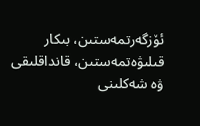ئۆزگەرتمەستىن، بىكار قىلىۋەتمەستىن، قانداقلىقى ۋە شەكلىنى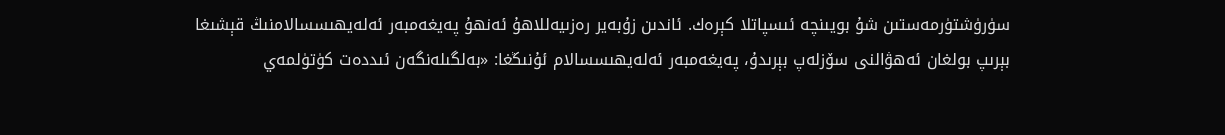سۈرۈشتۈرمەستىن شۇ بويىنچە ئىسپاتلا كېرەك. ئاندىن زۇبەير رەزىيەللاھۇ ئەنھۇ پەيغەمبەر ئەلەيھىسسالامنىڭ قېشىغا بېرىپ بولغان ئەھۋالنى سۆزلەپ بېرىدۇ، پەيغەمبەر ئەلەيھىسسالام ئۇنىڭغا: «بەلگىلەنگەن ئىددەت كۈتۈلمەي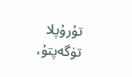تۇرۇپلا تۈگەپتۇ،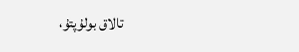تالاق بولۇپتۇ،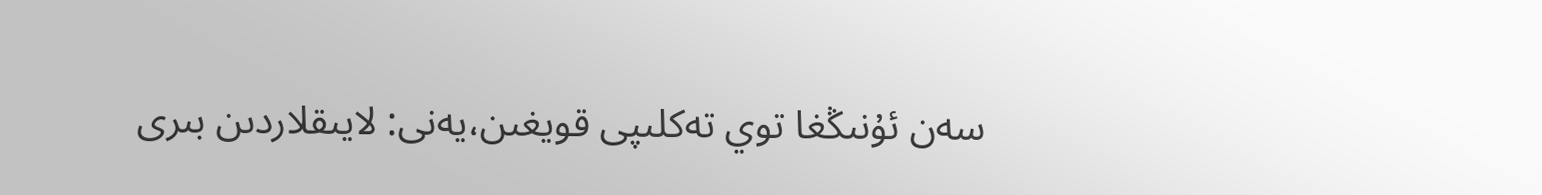سەن ئۇنىڭغا توي تەكلىپى قويغىن،يەنى: لايىقلاردىن بىرى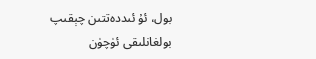بول، ئۇ ئىددەتتىن چېقىپ بولغانلىقى ئۈچۈن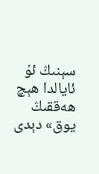سېنىڭ ئۇ ئايالدا ھېچ ھەققىڭ يوق» دېدى